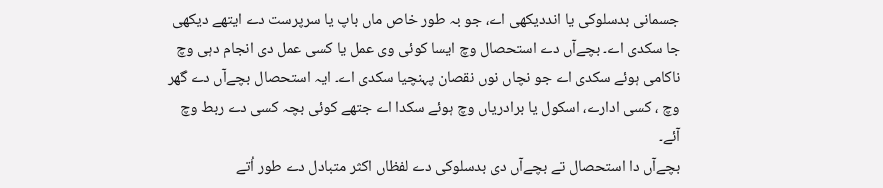جسمانی بدسلوکی یا انددیکھی اے، جو بہ طور خاص ماں باپ یا سرپرست دے ایتھے دیکھی جا سکدی اے۔ بچےآں دے استحصال وچ ایسا کوئی وی عمل یا کسی عمل دی انجام دہی وچ ناکامی ہوئے سکدی اے جو نچاں نوں نقصان پہنچیا سکدی اے۔ ایہ استحصال بچےآں دے گھر وچ ، کسی ادارے، اسکول یا برادریاں وچ ہوئے سکدا اے جتھے کوئی بچہ کسی دے ربط وچ آئے۔
بچےآں دا استحصال تے بچےآں دی بدسلوکی دے لفظاں اکثر متبادل دے طور اُتے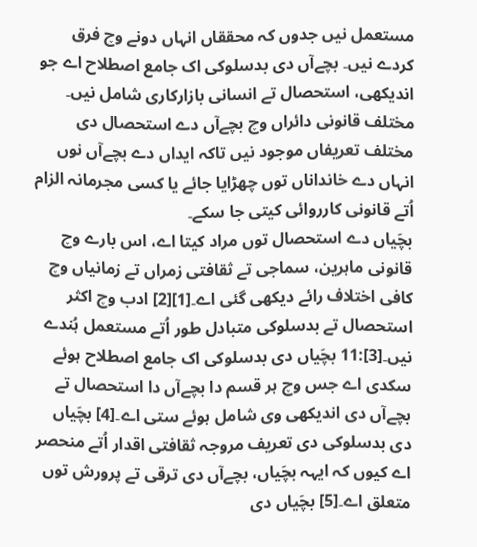مستعمل نيں جدوں کہ محققاں انہاں دونے وچ فرق کردے نيں۔ بچےآں دی بدسلوکی اک جامع اصطلاح اے جو اندیکھی، استحصال تے انسانی بازارکاری شامل نيں۔
مختلف قانونی دائراں وچ بچےآں دے استحصال دی مختلف تعریفاں موجود نيں تاکہ ایداں دے بچےآں نوں انہاں دے خانداناں توں چھڑایا جائے یا کسی مجرمانہ الزام اُتے قانونی کارروائی کيتی جا سکے۔
بچَیاں دے استحصال توں مراد کيتا اے، اس بارے وچ قانونی ماہرین، سماجی تے ثقافتی زمراں تے زمانیاں وچ کافی اختلاف رائے دیکھی گئی اے۔[1][2] ادب وچ اکثر استحصال تے بدسلوکی متبادل طور اُتے مستعمل ہُندے نيں۔[3]:11 بچَیاں دی بدسلوکی اک جامع اصطلاح ہوئے سکدی اے جس وچ ہر قسم دا بچےآں دا استحصال تے بچےآں دی اندیکھی وی شامل ہوئے ستی اے۔[4] بچَیاں دی بدسلوکی دی تعریف مروجہ ثقافتی اقدار اُتے منحصر اے کیوں کہ ایہہ بچَیاں، بچےآں دی ترقی تے پرورش توں متعلق اے۔[5] بچَیاں دی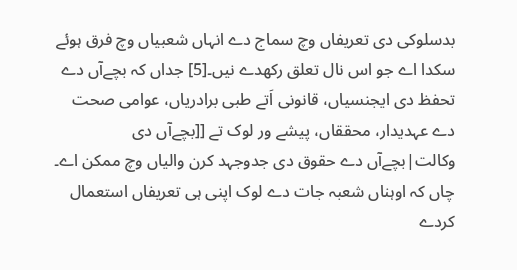بدسلوکی دی تعریفاں وچ سماج دے انہاں شعبیاں وچ فرق ہوئے سکدا اے جو اس نال تعلق رکھدے نيں۔[5] جداں کہ بچےآں دے تحفظ دی ایجنسیاں، قانونی اَتے طبی برادریاں، عوامی صحت دے عہدیدار، محققاں، پیشے ور لوک تے [[بچےآں دی وکالت|بچےآں دے حقوق دی جدوجہد کرن والیاں وچ ممکن اے۔ چاں کہ اوہناں شعبہ جات دے لوک اپنی ہی تعریفاں استعمال کردے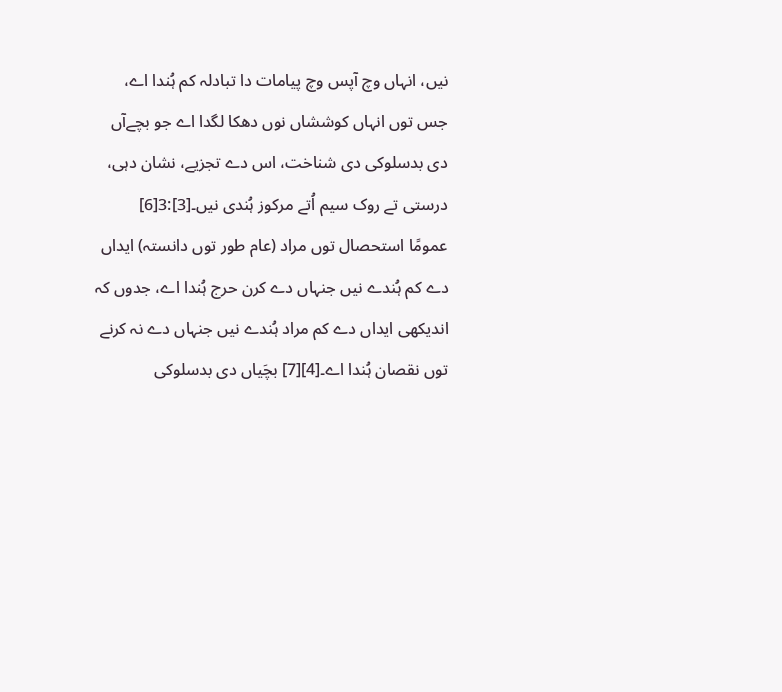نيں، انہاں وچ آپس وچ پیامات دا تبادلہ کم ہُندا اے، جس توں انہاں کوششاں نوں دھکا لگدا اے جو بچےآں دی بدسلوکی دی شناخت، اس دے تجزیے، نشان دہی، درستی تے روک سیم اُتے مرکوز ہُندی نيں۔[3]:3[6]
عمومًا استحصال توں مراد (عام طور توں دانستہ) ایداں دے کم ہُندے نيں جنہاں دے کرن حرج ہُندا اے، جدوں کہ اندیکھی ایداں دے کم مراد ہُندے نيں جنہاں دے نہ کرنے توں نقصان ہُندا اے۔[4][7] بچَیاں دی بدسلوکی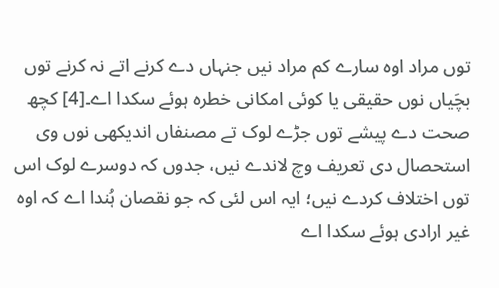توں مراد اوہ سارے کم مراد نيں جنہاں دے کرنے اتے نہ کرنے توں بچَیاں نوں حقیقی یا کوئی امکانی خطرہ ہوئے سکدا اے۔[4] کچھ صحت دے پیشے توں جڑے لوک تے مصنفاں اندیکھی نوں وی استحصال دی تعریف وچ لاندے نيں، جدوں کہ دوسرے لوک اس توں اختلاف کردے نيں؛ ایہ اس لئی کہ جو نقصان ہُندا اے کہ اوہ غیر ارادی ہوئے سکدا اے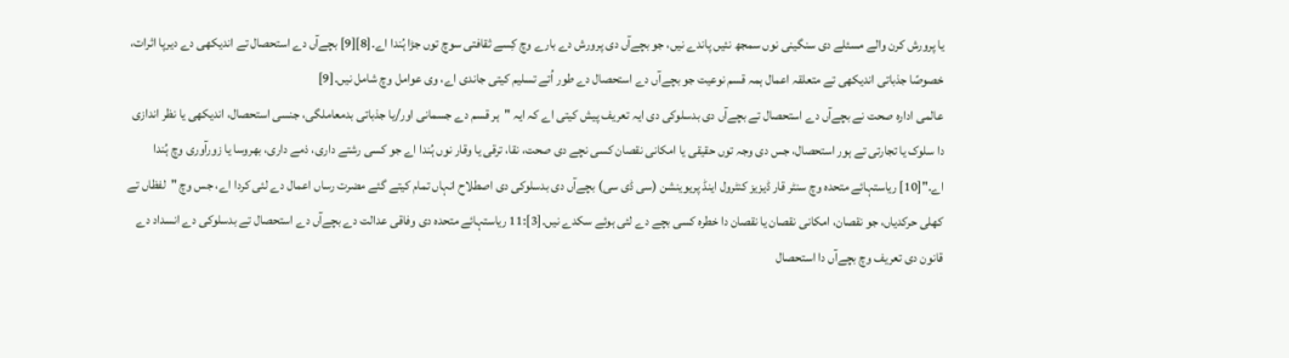یا پرورش کرن والے مسئلے دی سنگینی نوں سمجھ نئيں پاندے نيں، جو بچےآں دی پرورش دے بارے وچ کِسے ثقافتی سوچ توں جڑا ہُندا اے۔[8][9] بچےآں دے استحصال تے اندیکھی دے دیرپا اثرات، خصوصًا جذباتی اندیکھی تے متعلقہ اعمال ہمہ قسم نوعیت جو بچےآں دے استحصال دے طور اُتے تسلیم کيتی جاندی اے، وی عوامل وچ شامل نيں۔[9]
عالمی ادارہ صحت نے بچےآں دے استحصال تے بچےآں دی بدسلوکی دی ایہ تعریف پیش کيتی اے کہ ایہ "ہر قسم دے جسمانی اور/یا جذباتی بدمعاملگی، جنسی استحصال، اندیکھی یا نظر اندازی دا سلوک یا تجارتی تے ہور استحصال، جس دی وجہ توں حقیقی یا امکانی نقصان کسی نچے دی صحت، نقا، ترقی یا وقار نوں ہُندا اے جو کسی رشتے داری، ذمے داری، بھروسا یا زورآوری وچ ہُندا اے۔"[10] ریاستہائے متحدہ وچ سنٹر قار ڈیزیز کنٹرول اینڈ پریوینشن (سی ڈی سی) بچےآں دی بدسلوکی دی اصطلاح انہاں تمام کیتے گئے مضرت رساں اعمال دے لئی کردا اے، جس وچ "لفظاں تے کھلی حرکدیاں، جو نقصان، امکانی نقصان یا نقصان دا خطرہ کسی بچے دے لئی ہوئے سکدے نيں۔[3]:11 ریاستہائے متحدہ دی وفاقی عدالت دے بچےآں دے استحصال تے بدسلوکی دے انسداد دے قانون دی تعریف وچ بچےآں دا استحصال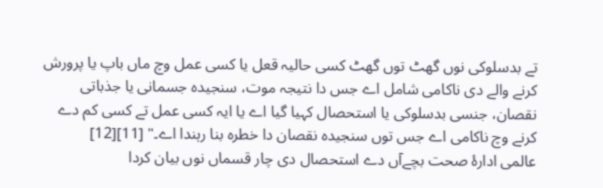تے بدسلوکی نوں گھٹ توں گھٹ کسی حالیہ قعل یا کسی عمل وچ ماں باپ یا پرورش کرنے والے دی ناکامی شامل اے جس دا نتیجہ موت، سنجیدہ جسمانی یا جذباتی نقصان، جنسی بدسلوکی یا استحصال کہیا گیا اے یا ایہ کسی عمل تے کسی کم دے کرنے وچ ناکامی اے جس توں سنجیدہ نقصان دا خطرہ بنا رہندا اے۔" [11][12]
عالمی ادارۂ صحت بچےآں دے استحصال دی چار قسماں نوں بیان کردا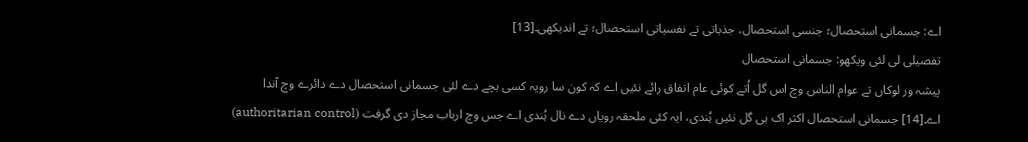اے: جسمانی استحصال؛ جنسی استحصال، جذباتی تے نفسیاتی استحصال؛ تے اندیکھی۔[13]
تفصیلی لی لئی ویکھو: جسمانی استحصال
پیشہ ور لوکاں تے عوام الناس وچ اس گل اُتے کوئی عام اتفاق رائے نئيں اے کہ کون سا رویہ کسی بچے دے لئی جسمانی استحصال دے دائرے وچ آندا اے۔[14] جسمانی استحصال اکثر اک ہی گل نئيں ہُندی، ایہ کئی ملحقہ رویاں دے نال ہُندی اے جس وچ ارباب مجاز دی گرفت (authoritarian control)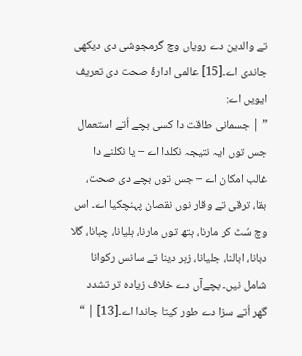تے والدین دے رویاں وچ گرمجوشی دی دیکھی جاندی اے۔[15] عالمی ادارۂ صحت دی تعریف ایويں اے:
” | جسمانی طاقت دا کسی بچے اُتے استعمال جس توں ایہ نتیجہ نکلدا اے – یا نکلنے دا غالب امکان اے – جس توں بچے دی صحت، بقا، ترقی تے وقار نوں نقصان پہنچکيا اے۔ اس وچ سُٹ کر مارنا، ہتھ توں مارنا، ہلیانا، چبانا، گلا دبانا، ابالنا، جلیانا، زہر دینا تے سانس رکوانا شامل نيں۔ بچےآں دے خلاف زیادہ تر تشدد گھر اُتے سزا دے طور کيتا جاندا اے۔[13] | “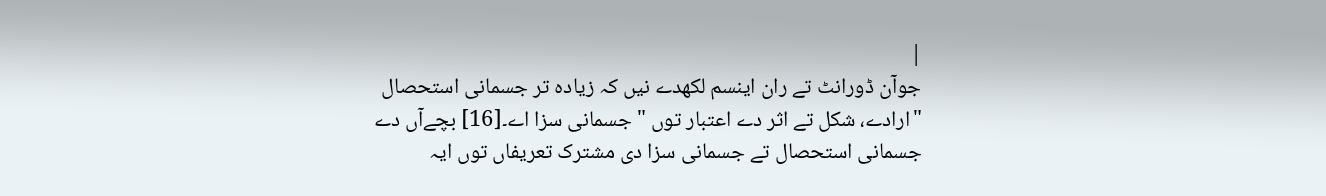|
جوآن ڈورانٹ تے ران اینسم لکھدے نيں کہ زیادہ تر جسمانی استحصال "ارادے، شکل تے اثر دے اعتبار توں " جسمانی سزا اے۔[16] بچےآں دے جسمانی استحصال تے جسمانی سزا دی مشترک تعریفاں توں ایہ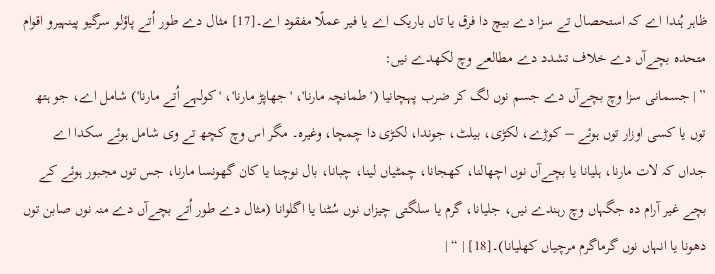ظاہر ہُندا اے کہ استحصال تے سزا دے بیچ دا فرق یا تاں باریک اے یا فیر عملًا مفقود اے۔[17] مثال دے طور اُتے پاؤلو سرگیو پینہیرو اقوام متحدہ بچےآں دے خلاف تشدد دے مطالعے وچ لکھدے نيں:
” | جسمانی سزا وچ بچےآں دے جسم نوں لگ کر ضرب پہچانیا ('طمانچہ مارنا'، 'جھاپڑ مارنا'، 'کولہے اُتے مارنا') شامل اے، جو ہتھ توں یا کسی اوزار توں ہوئے – کوڑے، لکڑی، بیلٹ، جوندا، لکڑی دا چمچا، وغیرہ۔ مگر اس وچ کچھ تے وی شامل ہوئے سکدا اے جداں کہ لات مارنا، ہلیانا یا بچےآں نوں اچھالنا، کھجانا، چمٹیاں لینا، چبانا، بال نوچنا یا کان گھونسا مارنا، جس توں مجبور ہوئے کے بچے غیر آرام دہ جگہاں وچ رہندے نيں، جلیانا، گرم یا سلگتی چیزاں نوں سُٹنا یا اگلوانا (مثال دے طور اُتے بچےآں دے منہ نوں صابن توں دھونا یا انہاں نوں گرماگرم مرچیاں کھلیانا)۔[18] | “ |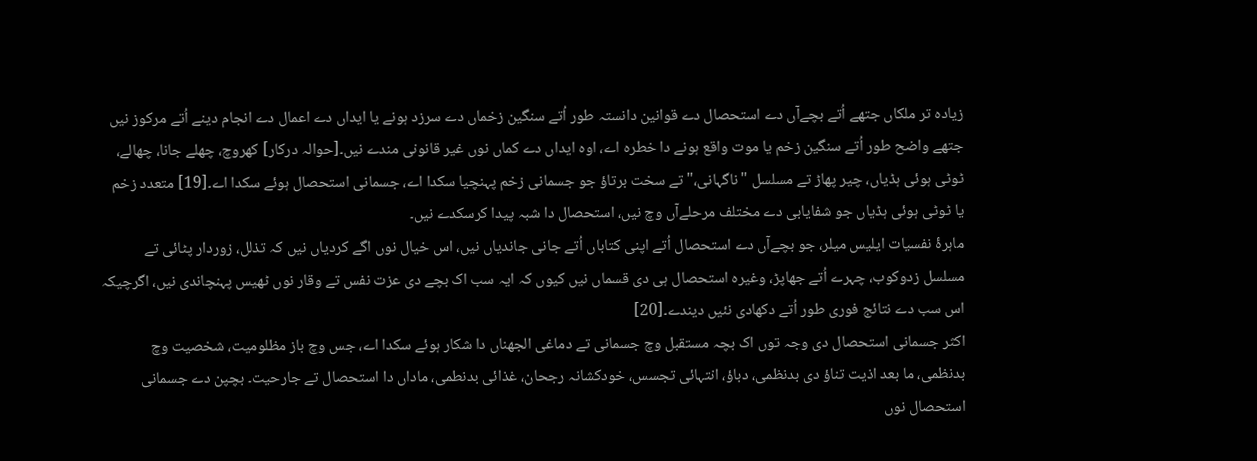زیادہ تر ملکاں جتھے اُتے بچےآں دے استحصال دے قوانین دانستہ طور اُتے سنگین زخماں دے سرزد ہونے یا ایداں دے اعمال دے انجام دینے اُتے مرکوز نيں جتھے واضح طور اُتے سنگین زخم یا موت واقع ہونے دا خطرہ اے، اوہ ایداں دے کماں نوں غیر قانونی مندے نيں۔[حوالہ درکار] کھروچ، چھلے جانا، چھالے، ٹوٹی ہوئی ہڈیاں، چیر پھاڑ تے مسلسل "ناگہانی،" تے سخت برتاؤ جو جسمانی زخم پہنچیا سکدا اے، جسمانی استحصال ہوئے سکدا اے۔[19] متعدد زخم یا ٹوٹی ہوئی ہڈیاں جو شفایابی دے مختلف مرحلےآں وچ نيں، استحصال دا شبہ پیدا کرسکدے نيں۔
ماہرۂ نفسیات ایلیس میلر، جو بچےآں دے استحصال اُتے اپنی کتاباں اُتے جانی جاندیاں نيں، اس خیال نوں اگے کردیاں نيں کہ تذلل، زوردار پٹائی تے مسلسل زدوکوب، چہرے اُتے جھاپڑ، وغیرہ استحصال ہی دی قسماں نيں کیوں کہ ایہ سب اک بچے دی عزت نفس تے وقار نوں ٹھیس پہنچاندی نيں، اگرچیکہ اس سب دے نتائج فوری طور اُتے دکھادی نئيں دیندے۔[20]
اکثر جسمانی استحصال دی وجہ توں اک بچہ مستقبل وچ جسمانی تے دماغی الجھناں دا شکار ہوئے سکدا اے، جس وچ باز مظلومیت، شخصیت وچ بدنظمی، ما بعد اذیت تناؤ دی بدنظمی، دباؤ، انتہائی تجسس، خودکشانہ رجحان، غذائی بدنطمی، ماداں دا استحصال تے جارحیت۔ بچپن دے جسمانی استحصال نوں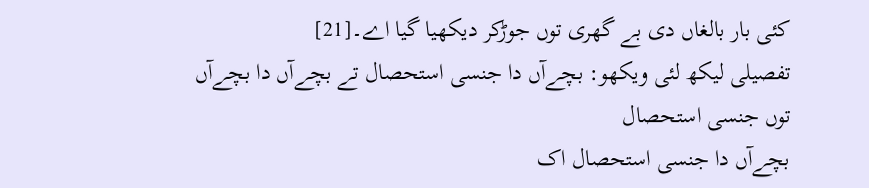کئی بار بالغاں دی بے گھری توں جوڑکر دیکھیا گیا اے۔[21]
تفصیلی لیکھ لئی ویکھو: بچےآں دا جنسی استحصال تے بچےآں دا بچےآں توں جنسی استحصال
بچےآں دا جنسی استحصال اک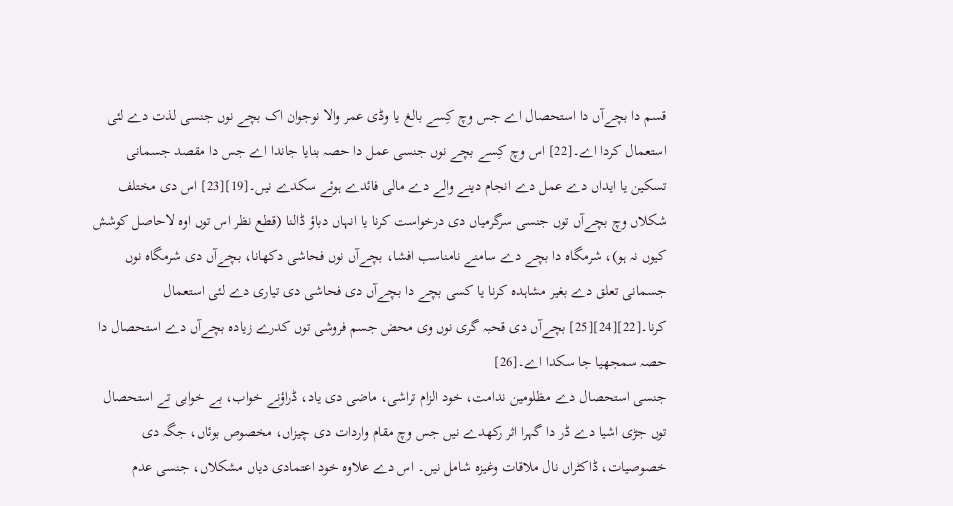قسم دا بچےآں دا استحصال اے جس وچ کِسے بالغ یا وڈی عمر والا نوجوان اک بچے نوں جنسی لذت دے لئی استعمال کردا اے۔[22] اس وچ کِسے بچے نوں جنسی عمل دا حصہ بنایا جاندا اے جس دا مقصد جسمانی تسکین یا ایداں دے عمل دے انجام دینے والے دے مالی فائدے ہوئے سکدے نيں۔[19][23] اس دی مختلف شکلاں وچ بچےآں توں جنسی سرگرمیاں دی درخواست کرنا یا انہاں دباؤ ڈالنا (قطع نظر اس توں اوہ لاحاصل کوشش کیوں نہ ہو)، شرمگاہ دا بچے دے سامنے نامناسب افشا، بچےآں نوں فحاشی دکھانا، بچےآں دی شرمگاہ نوں جسمانی تعلق دے بغیر مشاہدہ کرنا یا کسی بچے دا بچےآں دی فحاشی دی تیاری دے لئی استعمال کرنا۔[22][24][25] بچےآں دی قحبہ گری نوں وی محض جسم فروشی توں کدرے زیادہ بچےآں دے استحصال دا حصہ سمجھیا جا سکدا اے۔[26]
جنسی استحصال دے مظلومین ندامت، خود الزام تراشی، ماضی دی یاد، ڈراؤنے خواب، بے خوابی تے استحصال توں جڑی اشیا دے ڈر دا گہرا اثر رکھدے نيں جس وچ مقام واردات دی چیزاں، مخصوص بوئاں، جگہ دی خصوصیات، ڈاکٹراں نال ملاقات وغیزہ شامل نيں۔ اس دے علاوہ خود اعتمادی دیاں مشکلاں، جنسی عدم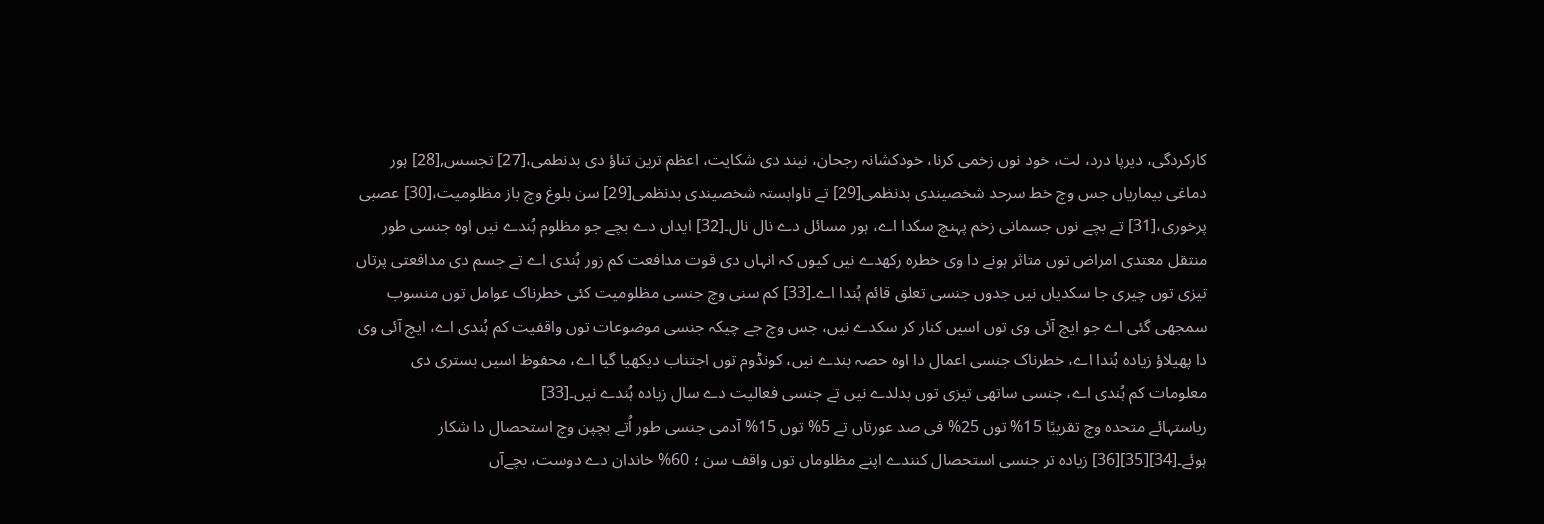کارکردگی، دیرپا درد، لت، خود نوں زخمی کرنا، خودکشانہ رجحان، نیند دی شکایت، اعظم ترین تناؤ دی بدنطمی،[27] تجسس,[28] ہور دماغی بیماریاں جس وچ خط سرحد شخصیندی بدنظمی[29] تے ناوابستہ شخصیندی بدنظمی[29] سن بلوغ وچ باز مظلومیت،[30] عصبی پرخوری،[31] تے بچے نوں جسمانی زخم پہنچ سکدا اے، ہور مسائل دے نال نال۔[32] ایداں دے بچے جو مظلوم ہُندے نيں اوہ جنسی طور منتقل معتدی امراض توں متاثر ہونے دا وی خطرہ رکھدے نيں کیوں کہ انہاں دی قوت مدافعت کم زور ہُندی اے تے جسم دی مدافعتی پرتاں تیزی توں چیری جا سکدیاں نيں جدوں جنسی تعلق قائم ہُندا اے۔[33] کم سنی وچ جنسی مظلومیت کئی خطرناک عوامل توں منسوب سمجھی گئی اے جو ایچ آئی وی توں اسيں کنار کر سکدے نيں، جس وچ جے چیکہ جنسی موضوعات توں واقفیت کم ہُندی اے، ایچ آئی وی دا پھیلاؤ زیادہ ہُندا اے، خطرناک جنسی اعمال دا اوہ حصہ بندے نيں، کونڈوم توں اجتناب دیکھیا گیا اے، محفوظ اسيں بستری دی معلومات کم ہُندی اے، جنسی ساتھی تیزی توں بدلدے نيں تے جنسی فعالیت دے سال زیادہ ہُندے نيں۔[33]
ریاستہائے متحدہ وچ تقریبًا 15% توں 25% فی صد عورتاں تے 5% توں 15% آدمی جنسی طور اُتے بچپن وچ استحصال دا شکار ہوئے۔[34][35][36] زیادہ تر جنسی استحصال کنندے اپنے مظلوماں توں واقف سن ؛ 60% خاندان دے دوست، بچےآں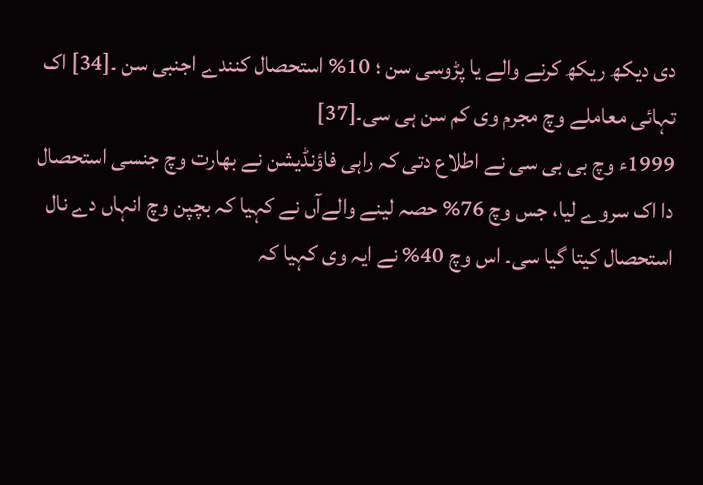دی دیکھ ریکھ کرنے والے یا پڑوسی سن ؛ 10% استحصال کنندے اجنبی سن ۔[34] اک تہائی معاملے وچ مجرم وی کم سن ہی سی۔[37]
1999ء وچ بی بی سی نے اطلاع دتی کہ راہی فاؤنڈیشن نے بھارت وچ جنسی استحصال دا اک سروے لیا، جس وچ 76% حصہ لینے والےآں نے کہیا کہ بچپن وچ انہاں دے نال استحصال کيتا گیا سی۔ اس وچ 40% نے ایہ وی کہیا کہ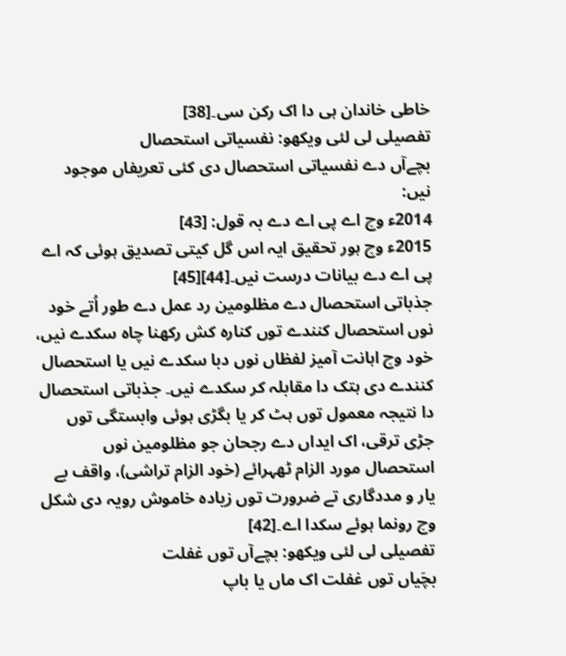خاطی خاندان ہی دا اک رکن سی۔[38]
تفصیلی لی لئی ویکھو: نفسیاتی استحصال
بچےآں دے نفسیاتی استحصال دی کئی تعریفاں موجود نيں:
2014ء وچ اے پی اے دے بہ قول: [43]
2015ء وچ ہور تحقیق ایہ اس گل کيتی تصدیق ہوئی کہ اے پی اے دے بیانات درست نيں۔[44][45]
جذباتی استحصال دے مظلومین رد عمل دے طور اُتے خود نوں استحصال کنندے توں کنارہ کش رکھنا چاہ سکدے نيں، خود وچ اہانت آمیز لفظاں نوں دبا سکدے نيں یا استحصال کنندے دی ہتک دا مقابلہ کر سکدے نيں۔ جذباتی استحصال دا نتیجہ معمول توں ہٹ کر یا بگڑی ہوئی وابستگی توں جڑی ترقی، اک ایداں دے رجحان جو مظلومین نوں استحصال مورد الزام ٹھہرائے (خود الزام تراشی)، واقف بے یار و مددگاری تے ضرورت توں زیادہ خاموش رویہ دی شکل وچ رونما ہوئے سکدا اے۔[42]
تفصیلی لی لئی ویکھو: بچےآں توں غفلت
بچَیاں توں غفلت اک ماں یا باپ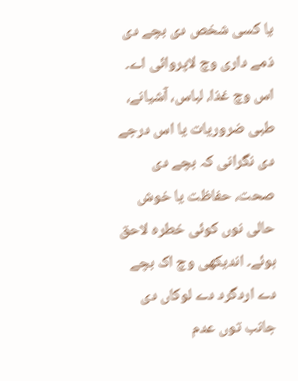یا کسی شخص دی بچے دی ذمے داری وچ لاپروائی اے۔ اس وچ غذا، لباس، آشیانے، طبی ضروریات یا اس درجے دی نگرانی کہ بچے دی صحت، حفاظت یا خوش حالی نوں کوئی خطرہ لاحق ہوئے۔ اندیکھی وچ اک بچے دے اردگرد دے لوکاں دی جانب توں عدم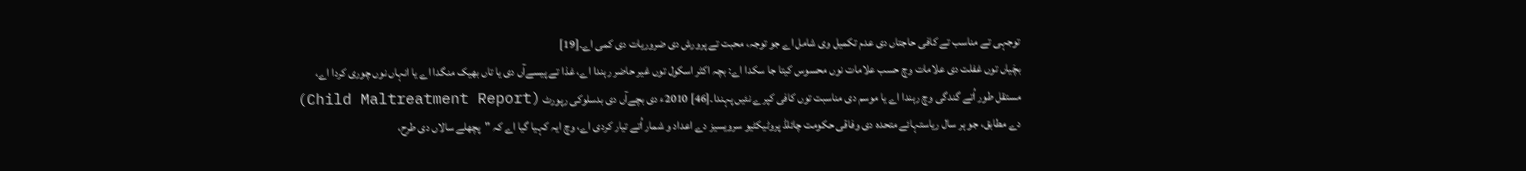توجہی تے مناسب تے کافی حاجتاں دی عدم تکمیل وی شامل اے جو توجہ، محبت تے پرورش دی ضروریات دی کمی اے۔[19]
بچَیاں توں غفلت دی علامات وچ حسب علامات نوں محسوس کيتا جا سکدا اے: بچہ اکثر اسکول توں غیر حاضر رہندا اے، غذا تے پیسےآں دی یا تاں بھیک منگدا اے یا انہاں نوں چوری کردا اے، مستقل طور اُتے گندگی وچ رہندا اے یا موسم دی مناسبت توں کافی کپرے نئيں پہندا۔[46] 2010ء دی بچےآں دی بدسلوکی رپورٹ (Child Maltreatment Report) دے مطابق، جو ہر سال ریاستہائے متحدہ دی وفاقی حکومت چائلڈ پروٹیکٹیو سرویسیز دے اعداد و شمار اُتے تیار کردی اے، وچ ایہ کہیا گیا اے کہ "پچھلے سالاں دی طرح،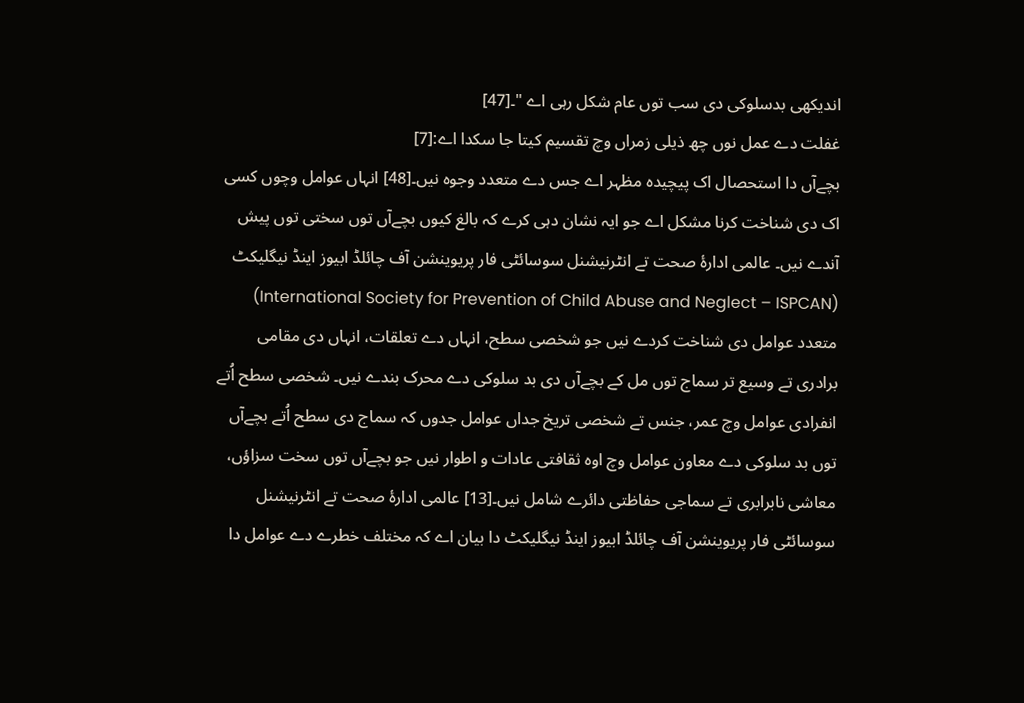اندیکھی بدسلوکی دی سب توں عام شکل رہی اے "۔[47]
غفلت دے عمل نوں چھ ذیلی زمراں وچ تقسیم کيتا جا سکدا اے:[7]
بچےآں دا استحصال اک پیچیدہ مظہر اے جس دے متعدد وجوہ نيں۔[48] انہاں عوامل وچوں کسی اک دی شناخت کرنا مشکل اے جو ایہ نشان دہی کرے کہ بالغ کیوں بچےآں توں سختی توں پیش آندے نيں۔ عالمی ادارۂ صحت تے انٹرنیشنل سوسائٹی فار پریوینشن آف چائلڈ ابیوز اینڈ نیگلیکٹ (International Society for Prevention of Child Abuse and Neglect – ISPCAN) متعدد عوامل دی شناخت کردے نيں جو شخصی سطح، انہاں دے تعلقات، انہاں دی مقامی برادری تے وسیع تر سماج توں مل کے بچےآں دی بد سلوکی دے محرک بندے نيں۔ شخصی سطح اُتے انفرادی عوامل وچ عمر، جنس تے شخصی تریخ جداں عوامل جدوں کہ سماج دی سطح اُتے بچےآں توں بد سلوکی دے معاون عوامل وچ اوہ ثقافتی عادات و اطوار نيں جو بچےآں توں سخت سزاؤں، معاشی نابرابری تے سماجی حفاظتی دائرے شامل نيں۔[13] عالمی ادارۂ صحت تے انٹرنیشنل سوسائٹی فار پریوینشن آف چائلڈ ابیوز اینڈ نیگلیکٹ دا بیان اے کہ مختلف خطرے دے عوامل دا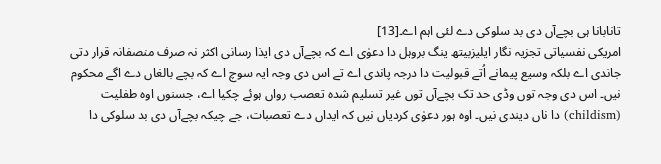تانابانا ہی بچےآں دی بد سلوکی دے لئی اہم اے۔[13]
امریکی نفسیاتی تجزیہ نگار ایلیزبیتھ ینگ بروہل دا دعوٰی اے کہ بچےآں دی ایذا رسانی اکثر نہ صرف منصفانہ قرار دتی جاندی اے بلکہ وسیع پیمانے اُتے قبولیت دا درجہ پاندی اے تے اس دی وجہ ایہ سوچ اے کہ بچے بالغاں دے اگے محکوم نيں۔ اس دی وجہ توں وڈی حد تک بچےآں توں غیر تسلیم شدہ تعصب رواں ہوئے چکيا اے، جسنوں اوہ طفلیت (childism) دا ناں دیندی نيں۔ اوہ ہور دعوٰی کردیاں نيں کہ ایداں دے تعصبات، جے چیکہ بچےآں دی بد سلوکی دا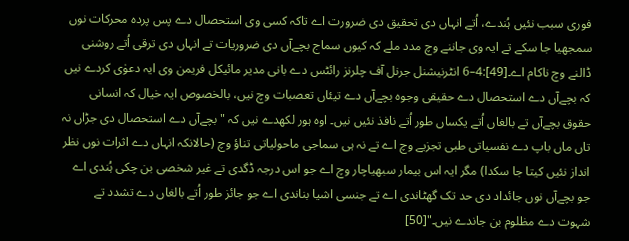فوری سبب نئيں ہُندے، اُتے انہاں دی تحقیق دی ضرورت اے تاکہ کسی وی استحصال دے پس پردہ محرکات نوں سمجھیا جا سکے تے ایہ وی جاننے وچ مدد ملے کہ کیوں سماج بچےآں دی ضروریات تے انہاں دی ترقی اُتے روشنی ڈالنے وچ ناکام اے۔[49]:4–6 انٹرنیشنل جرنل آف چلرنز رائٹس دے بانی مدیر مائیکل فریمن وی ایہ دعوٰی کردے نيں کہ بچےآں دے استحصال دے حقیقی وجوہ بچےآں دے تیئاں تعصبات وچ نيں، بالخصوص ایہ خیال کہ انسانی حقوق بچےآں تے بالغاں اُتے یکساں طور اُتے نافذ نئيں نيں۔ اوہ ہور لکھدے نيں کہ "بچےآں دے استحصال دی جڑاں نہ تاں ماں باپ دے نفسیاتی طبی تجزیے وچ اے تے نہ ہی سماجی ماحولیاتی تناؤ وچ (حالانکہ انہاں دے اثرات نوں نظر انداز نئيں کيتا جا سکدا) مگر ایہ اس بیمار سبھیاچار وچ اے جو اس درجہ ڈگدی تے غیر شخصی بن چکی ہُندی اے جو بچےآں نوں جائداد دی حد تک گھٹاندی اے تے جنسی اشیا بناندی اے جو جائز طور اُتے بالغاں دے تشدد تے شہوت دے مظلوم بن جاندے نيں۔"[50]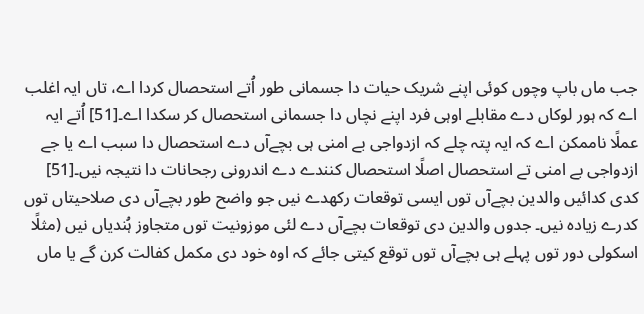جب ماں باپ وچوں کوئی اپنے شریک حیات دا جسمانی طور اُتے استحصال کردا اے، تاں ایہ اغلب اے کہ ہور لوکاں دے مقابلے اوہی فرد اپنے نچاں دا جسمانی استحصال کر سکدا اے۔[51] اُتے ایہ عملًا ناممکن اے کہ ایہ پتہ چلے کہ ازدواجی بے امنی ہی بچےآں دے استحصال دا سبب اے یا جے ازدواجی بے امنی تے استحصال اصلًا استحصال کنندے دے اندرونی رجحانات دا نتیجہ نيں۔[51] کدی کدائيں والدین بچےآں توں ایسی توقعات رکھدے نيں جو واضح طور بچےآں دی صلاحیتاں توں کدرے زیادہ نيں۔ جدوں والدین دی توقعات بچےآں دے لئی موزونیت توں متجاوز ہُندیاں نيں (مثلًا اسکولی دور توں پہلے ہی بچےآں توں توقع کيتی جائے کہ اوہ خود دی مکمل کفالت کرن گے یا ماں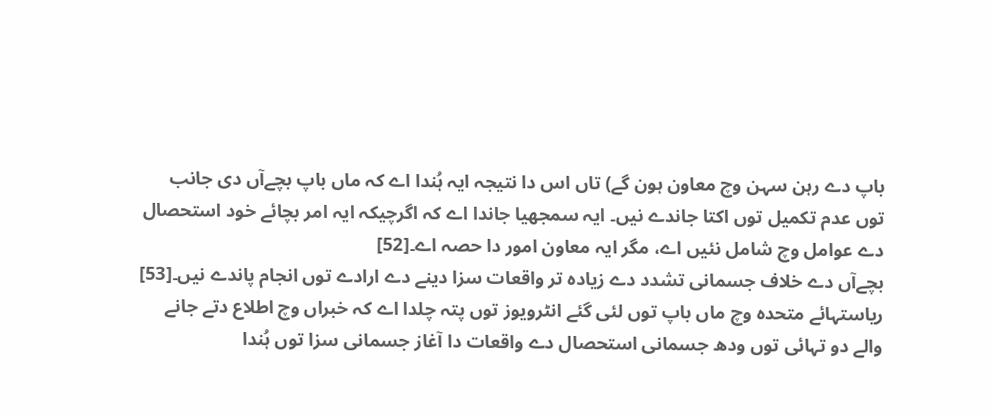باپ دے رہن سہن وچ معاون ہون گے) تاں اس دا نتیجہ ایہ ہُندا اے کہ ماں باپ بچےآں دی جانب توں عدم تکمیل توں اکتا جاندے نيں۔ ایہ سمجھیا جاندا اے کہ اگرچیکہ ایہ امر بچائے خود استحصال دے عوامل وچ شامل نئيں اے، مگر ایہ معاون امور دا حصہ اے۔[52]
بچےآں دے خلاف جسمانی تشدد دے زیادہ تر واقعات سزا دینے دے ارادے توں انجام پاندے نيں۔[53] ریاستہائے متحدہ وچ ماں باپ توں لئی گئے انٹرویوز توں پتہ چلدا اے کہ خبراں وچ اطلاع دتے جانے والے دو تہائی توں ودھ جسمانی استحصال دے واقعات دا آغاز جسمانی سزا توں ہُندا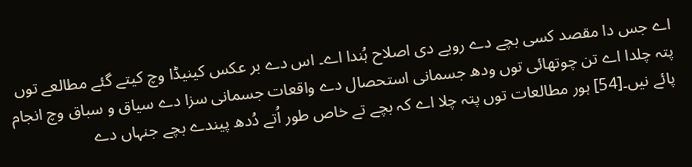اے جس دا مقصد کسی بچے دے رویے دی اصلاح ہُندا اے۔ اس دے بر عکس کینیڈا وچ کیتے گئے مطالعے توں پتہ چلدا اے تن چوتھائی توں ودھ جسمانی استحصال دے واقعات جسمانی سزا دے سیاق و سباق وچ انجام پائے نيں۔[54] ہور مطالعات توں پتہ چلا اے کہ بچے تے خاص طور اُتے دُدھ پیندے بچے جنہاں دے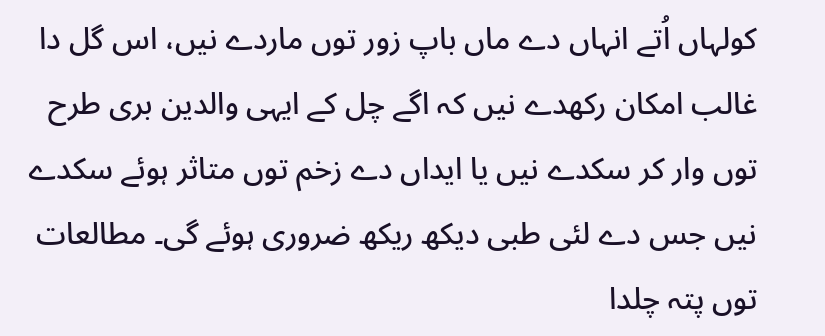کولہاں اُتے انہاں دے ماں باپ زور توں ماردے نيں، اس گل دا غالب امکان رکھدے نيں کہ اگے چل کے ایہی والدین بری طرح توں وار کر سکدے نيں یا ایداں دے زخم توں متاثر ہوئے سکدے نيں جس دے لئی طبی دیکھ ریکھ ضروری ہوئے گی۔ مطالعات توں پتہ چلدا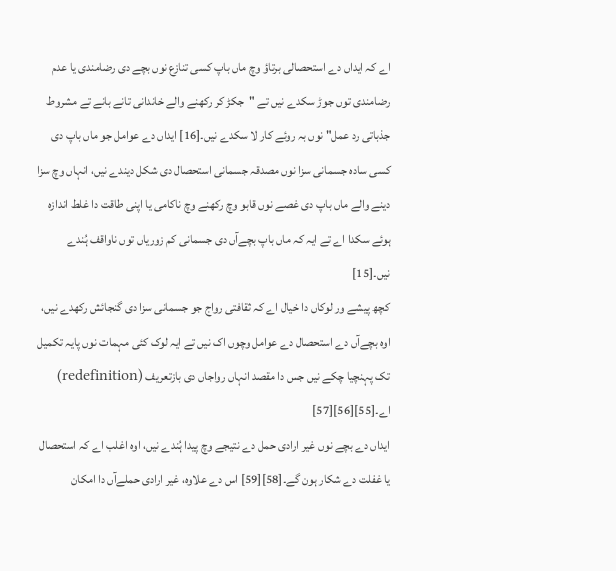اے کہ ایداں دے استحصالی برتاؤ وچ ماں باپ کسی تنازع نوں بچے دی رضامندی یا عدم رضامندی توں جوڑ سکدے نيں تے "جکڑ کر رکھنے والے خاندانی تانے بانے تے مشروط جذباتی رد عمل" نوں بہ روئے کار لا سکدے نيں۔[16] ایداں دے عوامل جو ماں باپ دی کسی سادہ جسمانی سزا نوں مصدقہ جسمانی استحصال دی شکل دیندے نيں، انہاں وچ سزا دینے والے ماں باپ دی غصے نوں قابو وچ رکھنے وچ ناکامی یا اپنی طاقت دا غلط اندازہ ہوئے سکدا اے تے ایہ کہ ماں باپ بچےآں دی جسمانی کم زوریاں توں ناواقف ہُندے نيں۔[15]
کچھ پیشے ور لوکاں دا خیال اے کہ ثقافتی رواج جو جسمانی سزا دی گنجائش رکھدے نيں، اوہ بچےآں دے استحصال دے عوامل وچوں اک نيں تے ایہ لوک کئی مہمات نوں پایہ تکمیل تک پہنچیا چکے نيں جس دا مقصد انہاں رواجاں دی بازتعریف (redefinition) اے۔[55][56][57]
ایداں دے بچے نوں غیر ارادی حمل دے نتیجے وچ پیدا ہُندے نيں، اوہ اغلب اے کہ استحصال یا غفلت دے شکار ہون گے۔[58][59] اس دے علاوہ، غیر ارادی حملےآں دا امکان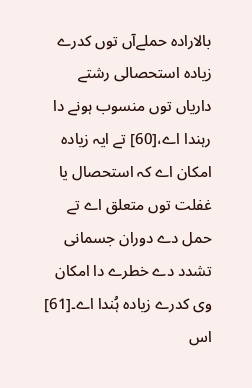بالارادہ حملےآں توں کدرے زیادہ استحصالی رشتے داریاں توں منسوب ہونے دا رہندا اے،[60] تے ایہ زیادہ امکان اے کہ استحصال یا غفلت توں متعلق اے تے حمل دے دوران جسمانی تشدد دے خطرے دا امکان وی کدرے زیادہ ہُندا اے۔[61] اس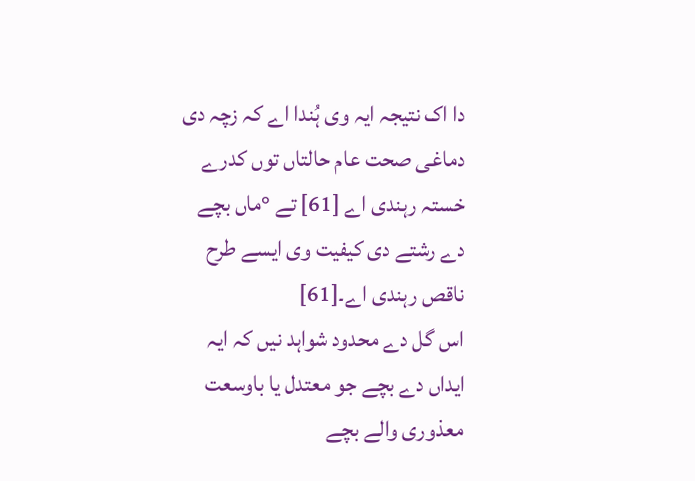دا اک نتیجہ ایہ وی ہُندا اے کہ زچہ دی دماغی صحت عام حالتاں توں کدرے خستہ رہندی اے [61] تے °ماں بچے دے رشتے دی کیفیت وی ايسے طرح ناقص رہندی اے۔[61]
اس گل دے محدود شواہد نيں کہ ایہ ایداں دے بچے جو معتدل یا باوسعت معذوری والے بچے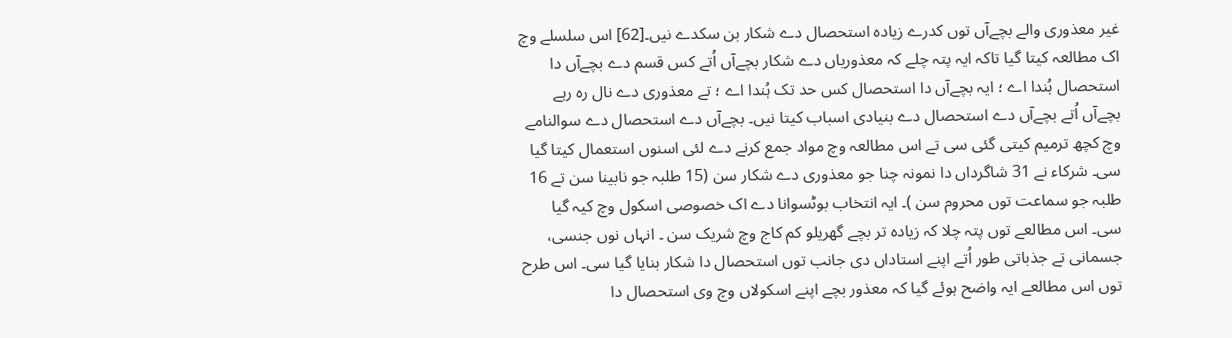غیر معذوری والے بچےآں توں کدرے زیادہ استحصال دے شکار بن سکدے نيں۔[62] اس سلسلے وچ اک مطالعہ کيتا گیا تاکہ ایہ پتہ چلے کہ معذوریاں دے شکار بچےآں اُتے کس قسم دے بچےآں دا استحصال ہُندا اے ؛ ایہ بچےآں دا استحصال کس حد تک ہُندا اے ؛ تے معذوری دے نال رہ رہے بچےآں اُتے بچےآں دے استحصال دے بنیادی اسباب کيتا نيں۔ بچےآں دے استحصال دے سوالنامے وچ کچھ ترمیم کيتی گئی سی تے اس مطالعہ وچ مواد جمع کرنے دے لئی اسنوں استعمال کيتا گیا سی۔ شرکاء نے 31 شاگرداں دا نمونہ چنا جو معذوری دے شکار سن (15 طلبہ جو نابینا سن تے 16 طلبہ جو سماعت توں محروم سن )۔ ایہ انتخاب بوٹسوانا دے اک خصوصی اسکول وچ کیہ گیا سی۔ اس مطالعے توں پتہ چلا کہ زیادہ تر بچے گھریلو کم کاج وچ شریک سن ۔ انہاں نوں جنسی، جسمانی تے جذباتی طور اُتے اپنے استاداں دی جانب توں استحصال دا شکار بنایا گیا سی۔ اس طرح توں اس مطالعے ایہ واضح ہوئے گیا کہ معذور بچے اپنے اسکولاں وچ وی استحصال دا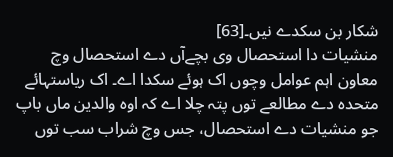شکار بن سکدے نيں۔[63]
منشیات دا استحصال وی بچےآں دے استحصال وچ معاون اہم عوامل وچوں اک ہوئے سکدا اے۔ اک ریاستہائے متحدہ دے مطالعے توں پتہ چلا اے کہ اوہ والدین ماں باپ جو منشیات دے استحصال، جس وچ شراب سب توں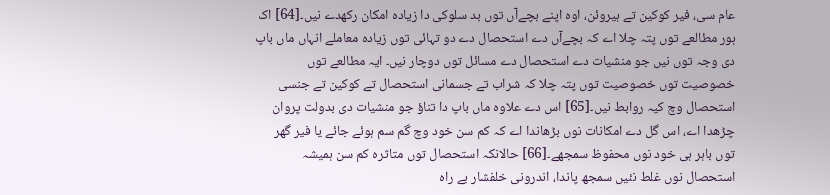عام سی، فیر کوکین تے ہیروئن، اوہ اپنے بچےآں توں بد سلوکی دا زیادہ امکان رکھدے نيں۔[64] اک ہور مطالعے توں پتہ چلا اے کہ بچےآں دے استحصال دے دو تہائی توں زیادہ معاملے انہاں ماں باپ دی وجہ توں نيں جو منشیات دے استحصال دے مسائل توں دوچار نيں۔ ایہ مطالعے توں خصوصیت توں خصوصیت توں پتہ چلا کہ شراب تے جسمانی استحصال تے کوکین تے جنسی استحصال وچ کیہ روابط نيں۔[65] اس دے علاوہ ماں باپ دا تناؤ جو منشیات دی بدولت پروان چڑھدا اے، اس گل دے امکانات نوں بڑھاندا اے کہ کم سن خود وچ گم سم ہوئے جائے یا فیر گھر توں باہر ہی خود نوں محفوظ سمجھے۔[66] حالانکہ استحصال توں متاثرہ کم سن ہمیشہ استحصال نوں غلط نئيں سمجھ پاندا، اندرونی خلفشار بے راہ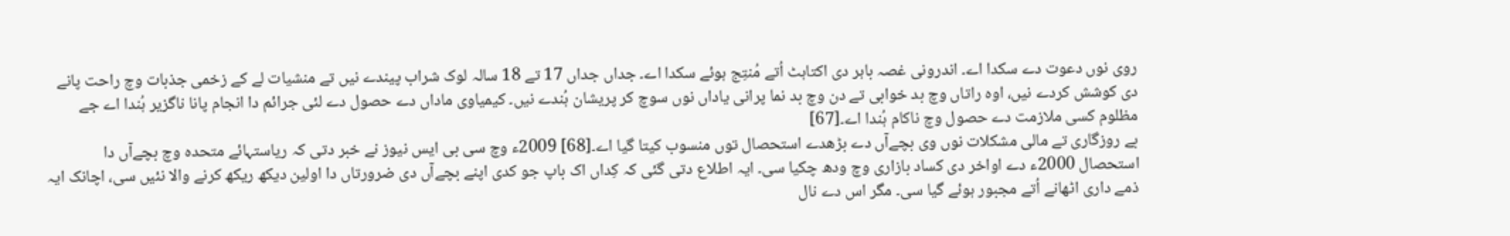روی نوں دعوت دے سکدا اے۔ اندرونی غصہ باہر دی اکتاہٹ اُتے مُنتِج ہوئے سکدا اے۔ جداں جداں 17 تے 18 سالہ لوک شراب پیندے نيں تے منشیات لے کے زخمی جذبات وچ راحت پانے دی کوشش کردے نيں، اوہ راتاں وچ بد خوابی تے دن وچ بد نما پرانی یاداں نوں سوچ کر پریشان ہُندے نيں۔ کیمیاوی ماداں دے حصول دے لئی جرائم دا انجام پانا ناگزیر ہُندا اے جے مظلوم کسی ملازمت دے حصول وچ ناکام ہُندا اے۔[67]
بے روزگاری تے مالی مشکلات نوں وی بچےآں دے بڑھدے استحصال توں منسوب کيتا گیا اے۔[68] 2009ء وچ سی بی ایس نیوز نے خبر دتی کہ ریاستہائے متحدہ وچ بچےآں دا استحصال 2000ء دے اواخر دی کساد بازاری وچ ودھ چکيا سی۔ ایہ اطلاع دتی گئی کہ کِداں اک باپ جو کدی اپنے بچےآں دی ضرورتاں دا اولین دیکھ ریکھ کرنے والا نئيں سی، اچانک ایہ ذمے داری اٹھانے اُتے مجبور ہوئے گیا سی۔ مگر اس دے نال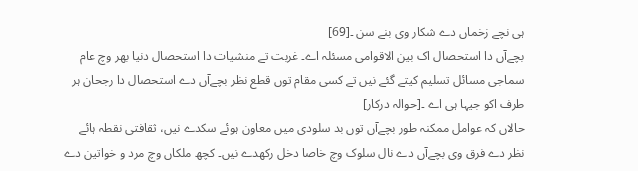ہی نچے زخماں دے شکار وی بنے سن ۔[69]
بچےآں دا استحصال اک بین الاقوامی مسئلہ اے۔ غربت تے منشیات دا استحصال دنیا بھر وچ عام سماجی مسائل تسلیم کیتے گئے نيں تے کسی مقام توں قطع نظر بچےآں دے استحصال دا رجحان ہر طرف اکو جیہا ہی اے ۔[حوالہ درکار]
حالاں کہ عوامل ممکنہ طور بچےآں توں بد سلودی ميں معاون ہوئے سکدے نيں، ثقافتی نقطہ ہائے نظر دے فرق وی بچےآں دے نال سلوک وچ خاصا دخل رکھدے نيں۔ کچھ ملکاں وچ مرد و خواتین دے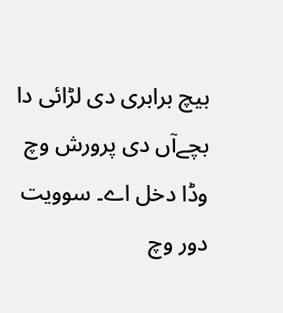بیچ برابری دی لڑائی دا بچےآں دی پرورش وچ وڈا دخل اے۔ سوویت دور وچ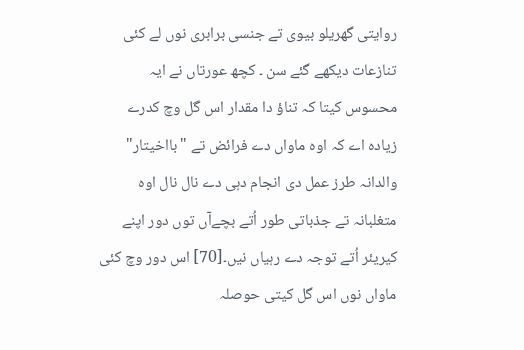روايتی گھریلو بیوی تے جنسی برابری نوں لے کئی تنازعات دیکھے گئے سن ۔ کچھ عورتاں نے ایہ محسوس کيتا کہ تناؤ دا مقدار اس گل وچ کدرے زیادہ اے کہ اوہ ماواں دے فرائض تے "بااخیتار" والدانہ طرز عمل دی انجام دہی دے نال نال اوہ متغلبانہ تے جذباتی طور اُتے بچےآں توں دور اپنے کیریئر اُتے توجہ دے رہیاں نيں۔[70] اس دور وچ کئی ماواں نوں اس گل کيتی حوصلہ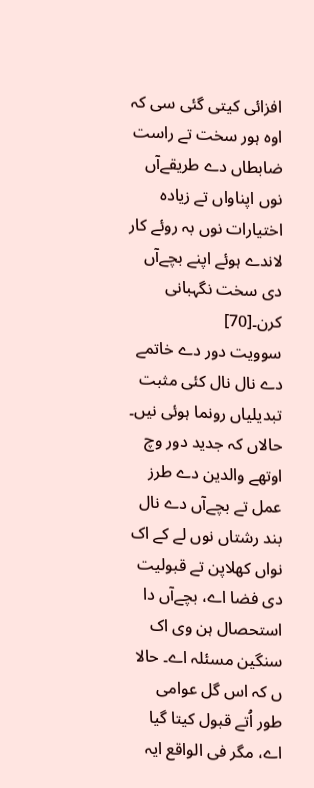افزائی کيتی گئی سی کہ اوہ ہور سخت تے راست ضابطاں دے طریقےآں نوں اپناواں تے زیادہ اختیارات نوں بہ روئے کار لاندے ہوئے اپنے بچےآں دی سخت نگہبانی کرن۔[70]
سوویت دور دے خاتمے دے نال نال کئی مثبت تبدیلیاں رونما ہوئی نيں۔ حالاں کہ جدید دور وچ اوتھے والدین دے طرز عمل تے بچےآں دے نال بند رشتاں نوں لے کے اک نواں کھلاپن تے قبولیت دی فضا اے، بچےآں دا استحصال ہن وی اک سنگین مسئلہ اے۔ حالا ں کہ اس گل عوامی طور اُتے قبول کيتا گیا اے، مگر فی الواقع ایہ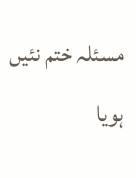مسئلہ ختم نئيں ہويا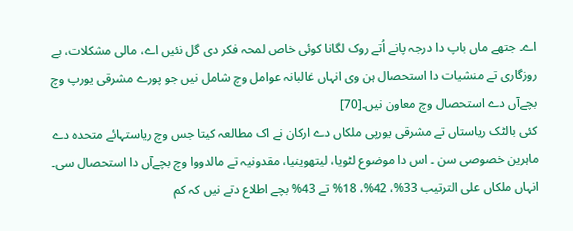اے۔ جتھے ماں باپ دا درجہ پانے اُتے روک لگانا کوئی خاص لمحہ فکر دی گل نئيں اے، مالی مشکلات، بے روزگاری تے منشیات دا استحصال ہن وی انہاں غالبانہ عوامل وچ شامل نيں جو پورے مشرقی یورپ وچ بچےآں دے استحصال وچ معاون نيں۔[70]
کئی بالٹک ریاستاں تے مشرقی یورپی ملکاں دے ارکان نے اک مطالعہ کيتا جس وچ ریاستہائے متحدہ دے ماہرین خصوصی سن ۔ اس دا موضوع لٹویا، لیتھوینیا، مقدونیہ تے مالدووا وچ بچےآں دا استحصال سی۔ انہاں ملکاں علی الترتیب 33%، 42%، 18% تے 43% بچے اطلاع دتے نيں کہ کم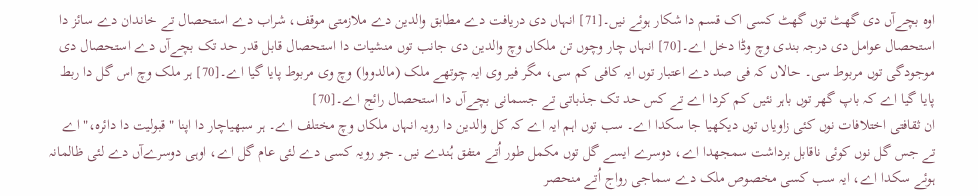اوہ بچےآں دی گھٹ توں گھٹ کسی اک قسم دا شکار ہوئے نيں۔[71] انہاں دی دریافت دے مطابق والدین دے ملازمتی موقف، شراب دے استحصال تے خاندان دے سائز دا استحصال عوامل دی درجہ بندی وچ وڈا دخل اے۔[70] انہاں چار وچوں تن ملکاں وچ والدین دی جانب توں منشیات دا استحصال قابل قدر حد تک بچےآں دے استحصال دی موجودگی توں مربوط سی۔ حالاں کہ فی صد دے اعتبار توں ایہ کافی کم سی، مگر فیر وی ایہ چوتھے ملک (مالدووا) وچ وی مربوط پایا گیا اے۔[70] ہر ملک وچ اس گل دا ربط پایا گیا اے کہ باپ گھر توں باہر نئيں کم کردا اے تے کس حد تک جذباتی تے جسمانی بچےآں دا استحصال رائج اے۔[70]
ان ثقافتی اختلافات نوں کئی زاویاں توں دیکھیا جا سکدا اے۔ سب توں اہم ایہ اے کہ کل والدین دا رویہ انہاں ملکاں وچ مختلف اے۔ ہر سبھیاچار دا اپنا "قبولیت دا دائرہ،" اے تے جس گل نوں کوئی ناقابل برداشت سمجھدا اے، دوسرے ايسے گل توں مکمل طور اُتے متفق ہُندے نيں۔ جو رویہ کسی دے لئی عام گل اے، اوہی دوسرےآں دے لئی ظالمانہ ہوئے سکدا اے، ایہ سب کسی مخصوص ملک دے سماجی رواج اُتے منحصر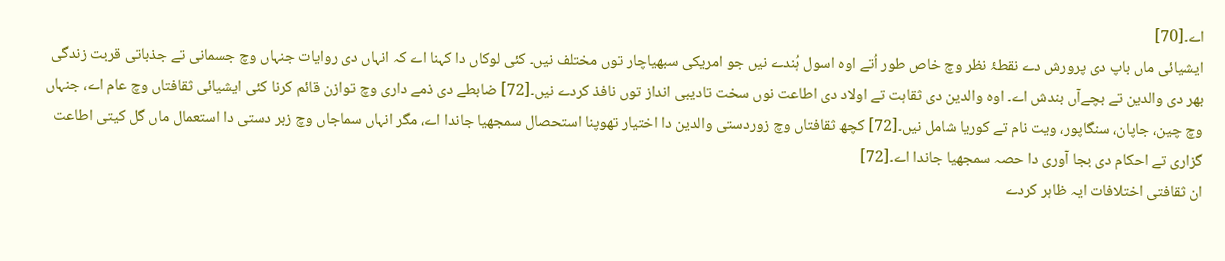اے۔[70]
ایشیائی ماں باپ دی پرورش دے نقطۂ نظر وچ خاص طور اُتے اوہ اسول ہُندے نيں جو امریکی سبھیاچار توں مختلف نيں۔ کئی لوکاں دا کہنا اے کہ انہاں دی روایات جنہاں وچ جسمانی تے جذباتی قربت زندگی بھر دی والدین تے بچےآں بندش اے۔ اوہ والدین دی ثقاہت تے اولاد دی اطاعت نوں سخت تادیبی انداز توں نافذ کردے نيں۔[72] ضابطے دی ذمے داری وچ توازن قائم کرنا کئی ایشیائی ثقافتاں وچ عام اے، جنہاں وچ چین، جاپان، سنگاپور، ویت نام تے کوریا شامل نيں۔[72] کچھ ثقافتاں وچ زوردستی والدین دا اختیار تھوپنا استحصال سمجھیا جاندا اے، مگر انہاں سماجاں وچ زبر دستی دا استعمال ماں گل کيتی اطاعت گزاری تے احکام دی بجا آوری دا حصہ سمجھیا جاندا اے۔[72]
ان ثقافتی اختلافات ایہ ظاہر کردے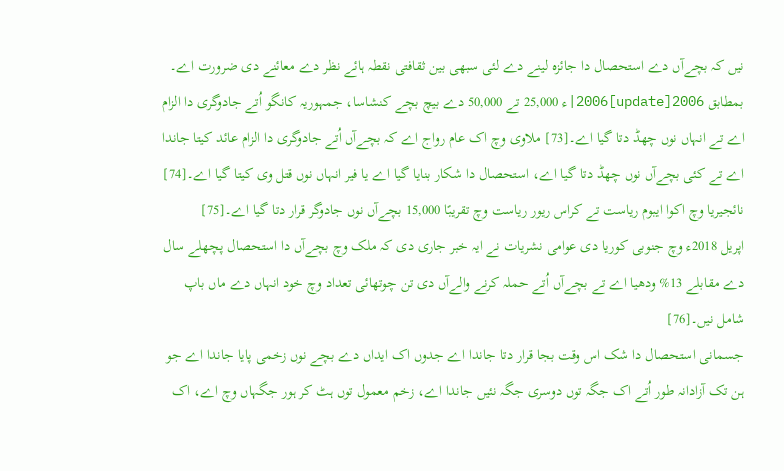نيں کہ بچےآں دے استحصال دا جائزہ لینے دے لئی سبھی بین ثقافتی نقطہ ہائے نظر دے معائنے دی ضرورت اے۔
بمطابق 2006[update]2006|ء 25,000 تے 50,000 دے بیچ بچے کنشاسا، جمہوریہ کانگو اُتے جادوگری دا الزام اے تے انہاں نوں چھڈ دتا گیا اے۔[73] ملاوی وچ اک عام رواج اے کہ بچےآں اُتے جادوگری دا الزام عائد کيتا جاندا اے تے کئی بچےآں نوں چھڈ دتا گیا اے، استحصال دا شکار بنایا گیا اے یا فیر انہاں نوں قتل وی کيتا گیا اے۔[74] نائجیریا وچ اکوا ایبوم ریاست تے کراس ریور ریاست وچ تقریبًا 15,000 بچےآں نوں جادوگر قرار دتا گیا اے۔[75]
اپریل 2018ء وچ جنوبی کوریا دی عوامی نشریات نے ایہ خبر جاری دی کہ ملک وچ بچےآں دا استحصال پچھلے سال دے مقابلے 13% ودھیا اے تے بچےآں اُتے حملہ کرنے والےآں دی تن چوتھائی تعداد وچ خود انہاں دے ماں باپ شامل نيں۔[76]
جسمانی استحصال دا شک اس وقت بجا قرار دتا جاندا اے جدوں اک ایداں دے بچے نوں زخمی پایا جاندا اے جو ہن تک آزادانہ طور اُتے اک جگہ توں دوسری جگہ نئيں جاندا اے، زخم معمول توں ہٹ کر ہور جگہاں وچ اے، اک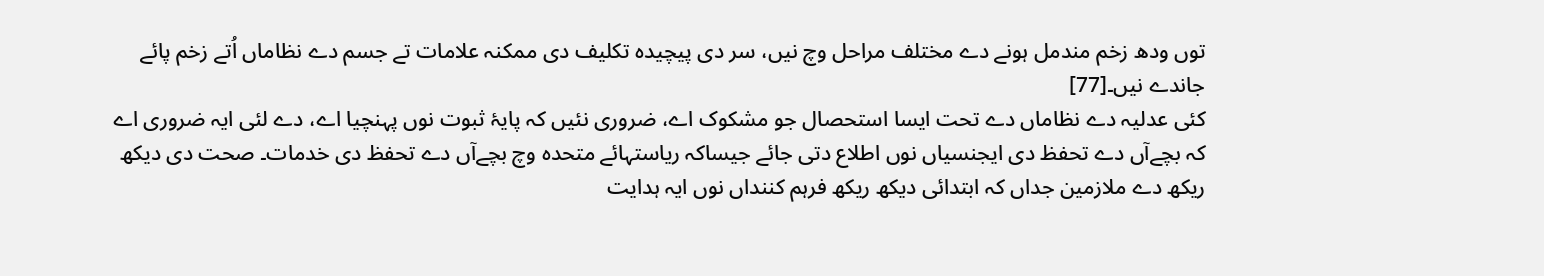توں ودھ زخم مندمل ہونے دے مختلف مراحل وچ نيں، سر دی پیچیدہ تکلیف دی ممکنہ علامات تے جسم دے نظاماں اُتے زخم پائے جاندے نيں۔[77]
کئی عدلیہ دے نظاماں دے تحت ایسا استحصال جو مشکوک اے، ضروری نئيں کہ پایۂ ثبوت نوں پہنچیا اے، دے لئی ایہ ضروری اے کہ بچےآں دے تحفظ دی ایجنسیاں نوں اطلاع دتی جائے جیساکہ ریاستہائے متحدہ وچ بچےآں دے تحفظ دی خدمات۔ صحت دی دیکھ ریکھ دے ملازمین جداں کہ ابتدائی دیکھ ریکھ فرہم کننداں نوں ایہ ہدایت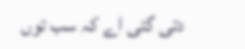دتی گئی اے کہ سب توں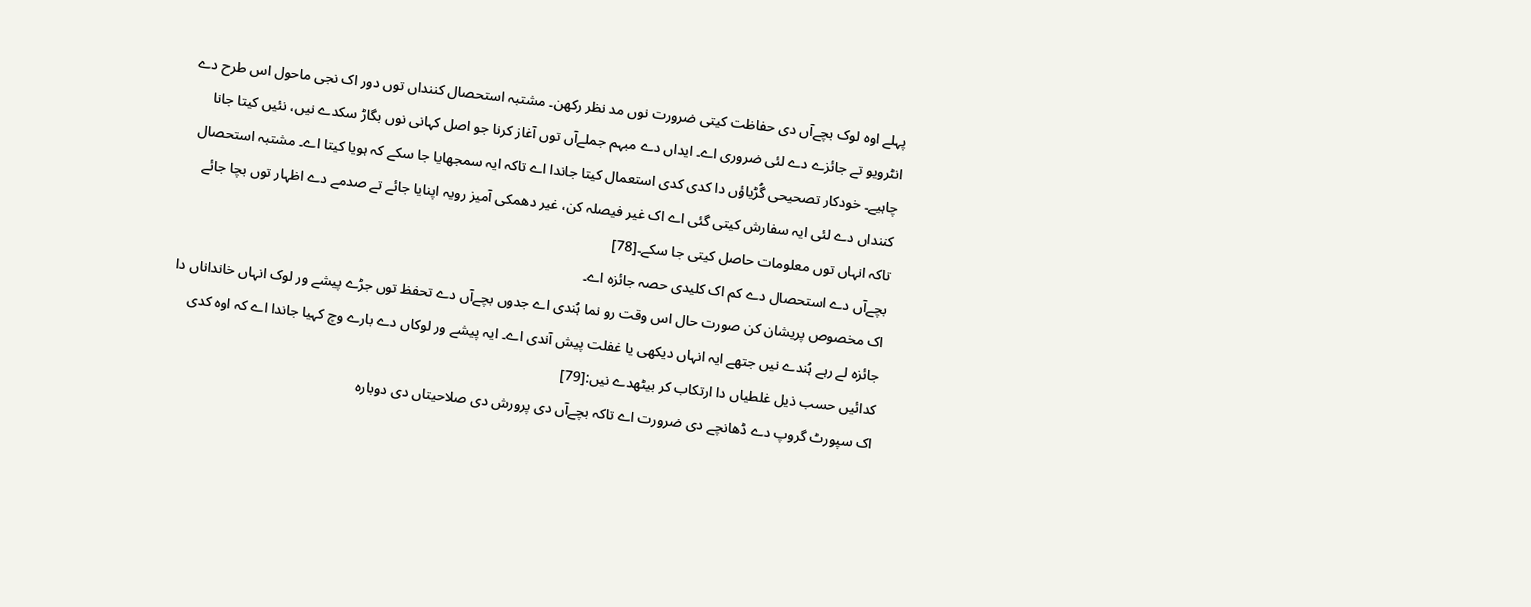پہلے اوہ لوک بچےآں دی حفاظت کيتی ضرورت نوں مد نظر رکھن۔ مشتبہ استحصال کننداں توں دور اک نجی ماحول اس طرح دے انٹرویو تے جائزے دے لئی ضروری اے۔ ایداں دے مبہم جملےآں توں آغاز کرنا جو اصل کہانی نوں بگاڑ سکدے نيں، نئيں کيتا جانا چاہیے۔ خودکار تصحیحی گُڑیاؤں دا کدی کدی استعمال کيتا جاندا اے تاکہ ایہ سمجھایا جا سکے کہ ہويا کيتا اے۔ مشتبہ استحصال کننداں دے لئی ایہ سفارش کيتی گئی اے اک غیر فیصلہ کن، غیر دھمکی آمیز رویہ اپنایا جائے تے صدمے دے اظہار توں بچا جائے تاکہ انہاں توں معلومات حاصل کيتی جا سکے۔[78]
بچےآں دے استحصال دے کم اک کلیدی حصہ جائزہ اے۔
اک مخصوص پریشان کن صورت حال اس وقت رو نما ہُندی اے جدوں بچےآں دے تحفظ توں جڑے پیشے ور لوک انہاں خانداناں دا جائزہ لے رہے ہُندے نيں جتھے ایہ انہاں دیکھی یا غفلت پیش آندی اے۔ ایہ پیشے ور لوکاں دے بارے وچ کہیا جاندا اے کہ اوہ کدی کدائيں حسب ذیل غلطیاں دا ارتکاب کر بیٹھدے نيں:[79]
اک سپورٹ گروپ دے ڈھانچے دی ضرورت اے تاکہ بچےآں دی پرورش دی صلاحیتاں دی دوبارہ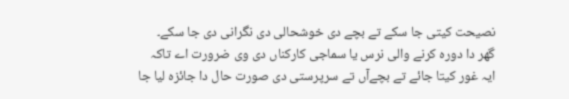نصیحت کيتی جا سکے تے بچے دی خوشحالی دی نگرانی دی جا سکے۔ گھر دا دورہ کرنے والی نرس یا سماجی کارکناں دی وی ضرورت اے تاکہ ایہ غور کيتا جائے تے بچےآں تے سرپرستی دی صورت حال دا جائزہ لیا جا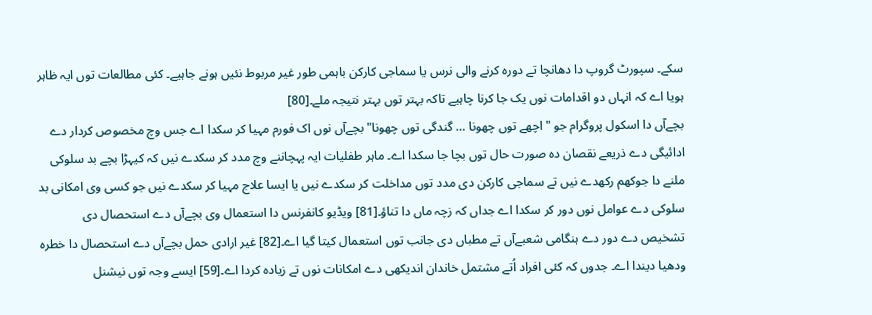سکے۔ سپورٹ گروپ دا دھانچا تے دورہ کرنے والی نرس یا سماجی کارکن باہمی طور غیر مربوط نئيں ہونے جاہیے۔ کئی مطالعات توں ایہ ظاہر ہويا اے کہ انہاں دو اقدامات نوں یک جا کرنا چاہیے تاکہ بہتر توں بہتر نتیجہ ملے۔[80]
بچےآں دا اسکول پروگرام جو "اچھے توں چھونا … گندگی توں چھونا" بچےآں نوں اک فورم مہیا کر سکدا اے جس وچ مخصوص کردار دے ادائیگی دے ذریعے نقصان دہ صورت حال توں بچا جا سکدا اے۔ ماہر طفلیات ایہ پہچاننے وچ مدد کر سکدے نيں کہ کیہڑا بچے بد سلوکی ملنے دا جوکھم رکھدے نيں تے سماجی کارکن دی مدد توں مداخلت کر سکدے نيں یا ایسا علاج مہیا کر سکدے نيں جو کسی وی امکانی بد سلوکی دے عوامل نوں دور کر سکدا اے جداں کہ زچہ ماں دا تناؤ۔[81] ویڈیو کانفرنس دا استعمال وی بچےآں دے استحصال دی تشخیص دے دور دے ہنگامی شعبےآں تے مطباں دی جانب توں استعمال کيتا گیا اے۔[82] غیر ارادی حمل بچےآں دے استحصال دا خطرہ ودھیا دیندا اے۔ جدوں کہ کئی افراد اُتے مشتمل خاندان اندیکھی دے امکانات نوں تے زیادہ کردا اے۔[59] ايسے وجہ توں نیشنل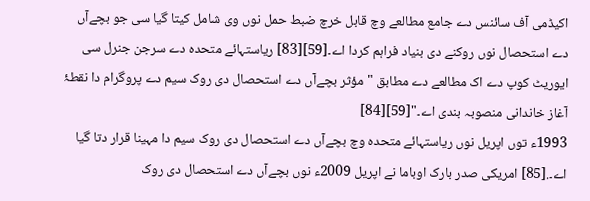اکیڈمی آف سائنس دے جامع مطالعے وچ قابل خرچ ضبط حمل نوں وی شامل کيتا گیا سی جو بچےآں دے استحصال نوں روکنے دی بنیاد فراہم کردا اے۔[59][83] ریاستہائے متحدہ دے سرجن جنرل سی ایوریٹ کوپ دے اک مطالعے دے مطابق "مؤثر بچےآں دے استحصال دی روک سیم دے پروگرام دا نقطۂ آغاز خاندانی منصوبہ بندی اے۔"[59][84]
1993ء توں اپریل نوں ریاستہائے متحدہ وچ بچےآں دے استحصال دی روک سیم دا مہینا قرار دتا گیا اے۔.[85] امریکی صدر بارک اوباما نے اپریل 2009ء نوں بچےآں دے استحصال دی روک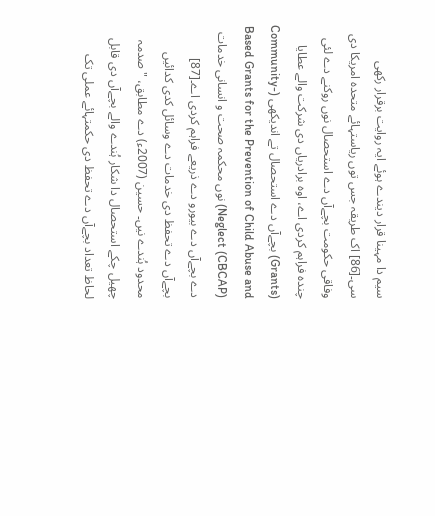سیم دا مہینا قرار دیندے ہوئے ایہ روایت برقرار رکھی سی۔[86] اک طریقہ جس توں ریاستہائے متحدہ امریکا دی وفاقی حکومت بچےآں دے استحصال نوں روکنے دے لئی چندہ فراہم کردی اے، اوہ برادریاں دی شرکت والے عطایا (Grants) بچےآں دے استحصال تے اندیکھی (Community-Based Grants for the Prevention of Child Abuse and Neglect (CBCAP)) نوں محکمہ صحت و انسانی خدمات دے بچےآں دے بیورو دے ذریعے فراہم کردی اے۔[87]
بچےآں دے تحفظ دی خدمات دے وسائل کدی کدائيں محدود ہُندے نيں۔ حسین (2007ء) دے مطابق، "صدمہ چھیل چکے استحصال دا شکار ہُندے والے بچےآں دی قابل لحاظ تعداد بچےآں دے تحفظ دی حکمتہائے عملی تک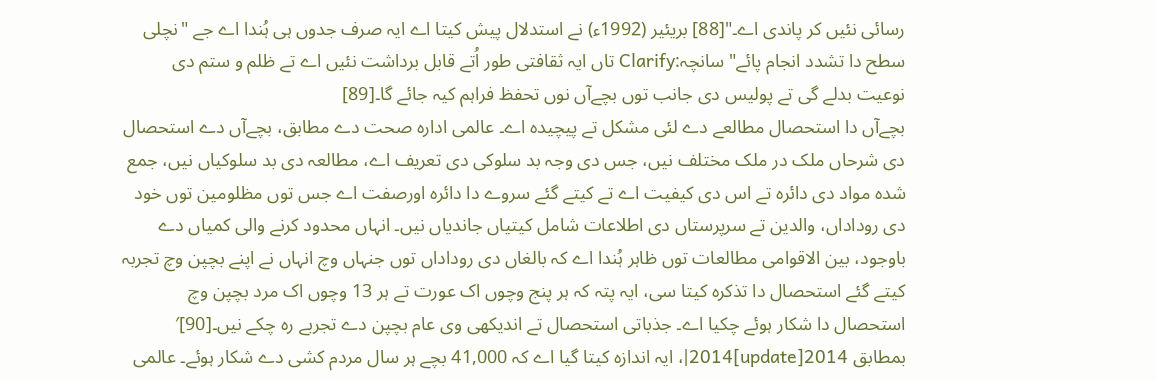رسائی نئيں کر پاندی اے۔"[88] بریئیر (1992ء) نے استدلال پیش کيتا اے ایہ صرف جدوں ہی ہُندا اے جے "نچلی سطح دا تشدد انجام پائے" سانچہ:Clarify تاں ایہ ثقافتی طور اُتے قابل برداشت نئيں اے تے ظلم و ستم دی نوعیت بدلے گی تے پولیس دی جانب توں بچےآں نوں تحفظ فراہم کیہ جائے گا۔[89]
بچےآں دا استحصال مطالعے دے لئی مشکل تے پیچیدہ اے۔ عالمی ادارہ صحت دے مطابق، بچےآں دے استحصال دی شرحاں ملک در ملک مختلف نيں، جس دی وجہ بد سلوکی دی تعریف اے، مطالعہ دی بد سلوکیاں نيں، جمع شدہ مواد دی دائرہ تے اس دی کیفیت اے تے کیتے گئے سروے دا دائرہ اورصفت اے جس توں مظلومین توں خود دی روداداں، والدین تے سرپرستاں دی اطلاعات شامل کيتیاں جاندیاں نيں۔ انہاں محدود کرنے والی کمیاں دے باوجود، بین الاقوامی مطالعات توں ظاہر ہُندا اے کہ بالغاں دی روداداں توں جنہاں وچ انہاں نے اپنے بچپن وچ تجربہ کیتے گئے استحصال دا تذکرہ کيتا سی، ایہ پتہ کہ ہر پنج وچوں اک عورت تے ہر 13 وچوں اک مرد بچپن وچ استحصال دا شکار ہوئے چکيا اے۔ جذباتی استحصال تے اندیکھی وی عام بچپن دے تجربے رہ چکے نيں۔[90]′
بمطابق 2014[update]2014|، ایہ اندازہ کيتا گیا اے کہ 41,000 بچے ہر سال مردم کشی دے شکار ہوئے۔ عالمی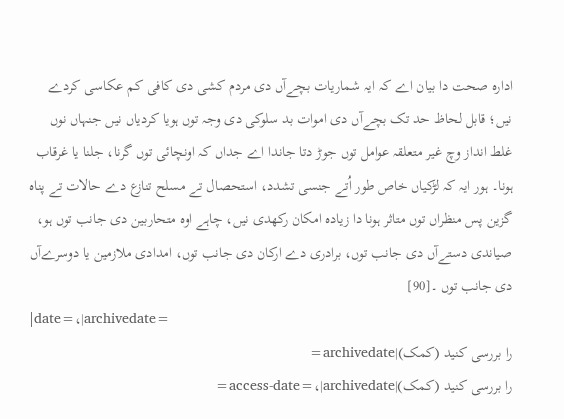ادارہ صحت دا بیان اے کہ ایہ شماریات بچےآں دی مردم کشی دی کافی کم عکاسی کردے نيں؛ قابل لحاظ حد تک بچےآں دی اموات بد سلوکی دی وجہ توں ہويا کردیاں نيں جنہاں نوں غلط انداز وچ غیر متعلقہ عوامل توں جوڑ دتا جاندا اے جداں کہ اونچائی توں گرنا، جلنا یا غرقاب ہونا۔ ہور ایہ کہ لڑکیاں خاص طور اُتے جنسی تشدد، استحصال تے مسلح تنازع دے حالات تے پناہ گزین پس منظراں توں متاثر ہونا دا زیادہ امکان رکھدی نيں، چاہے اوہ متحاربین دی جانب توں ہو، صیاندی دستےآں دی جانب توں، برادری دے ارکان دی جانب توں، امدادی ملازمین یا دوسرےآں دی جانب توں ۔[90]
|date=،|archivedate=
را بررسی کنید (کمک)|archivedate=
را بررسی کنید (کمک)|access-date=،|archivedate=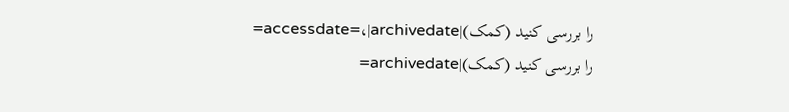را بررسی کنید (کمک)|accessdate=،|archivedate=
را بررسی کنید (کمک)|archivedate=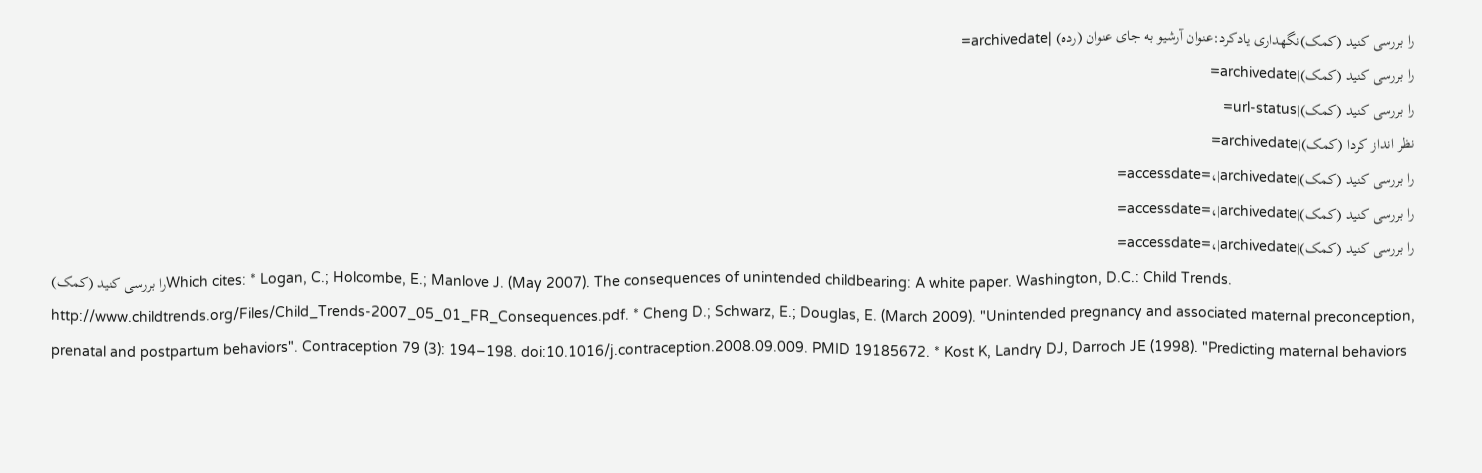را بررسی کنید (کمک)نگهداری یادکرد:عنوان آرشیو به جای عنوان (رده) |archivedate=
را بررسی کنید (کمک)|archivedate=
را بررسی کنید (کمک)|url-status=
نظر انداز کردا (کمک)|archivedate=
را بررسی کنید (کمک)|accessdate=،|archivedate=
را بررسی کنید (کمک)|accessdate=،|archivedate=
را بررسی کنید (کمک)|accessdate=،|archivedate=
را بررسی کنید (کمک)Which cites: * Logan, C.; Holcombe, E.; Manlove J. (May 2007). The consequences of unintended childbearing: A white paper. Washington, D.C.: Child Trends. http://www.childtrends.org/Files/Child_Trends-2007_05_01_FR_Consequences.pdf. * Cheng D.; Schwarz, E.; Douglas, E. (March 2009). "Unintended pregnancy and associated maternal preconception, prenatal and postpartum behaviors". Contraception 79 (3): 194–198. doi:10.1016/j.contraception.2008.09.009. PMID 19185672. * Kost K, Landry DJ, Darroch JE (1998). "Predicting maternal behaviors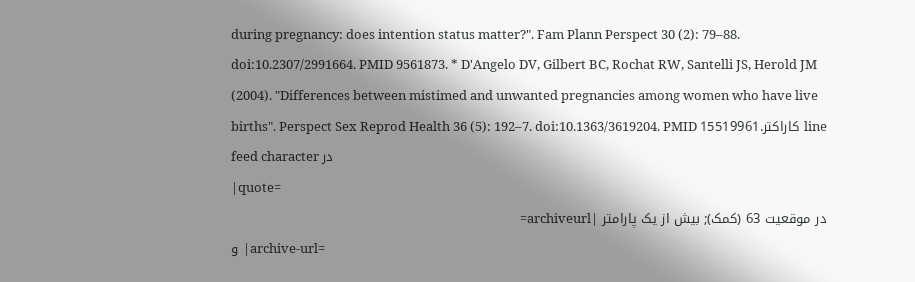during pregnancy: does intention status matter?". Fam Plann Perspect 30 (2): 79–88. doi:10.2307/2991664. PMID 9561873. * D'Angelo DV, Gilbert BC, Rochat RW, Santelli JS, Herold JM (2004). "Differences between mistimed and unwanted pregnancies among women who have live births". Perspect Sex Reprod Health 36 (5): 192–7. doi:10.1363/3619204. PMID 15519961.کاراکتر line feed character در
|quote=
در موقعیت 63 (کمک); بیش از یک پارامتر |archiveurl=
و |archive-url=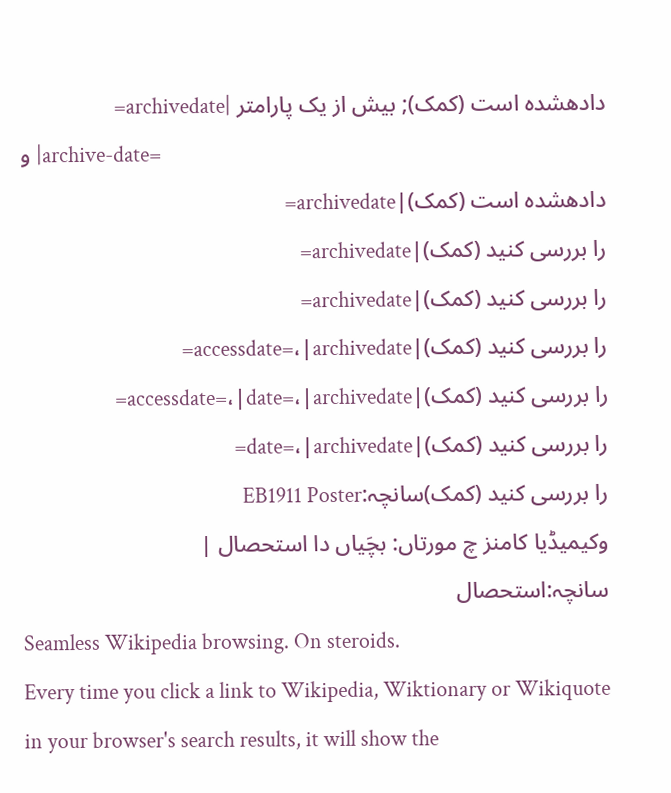دادهشده است (کمک); بیش از یک پارامتر |archivedate=
و |archive-date=
دادهشده است (کمک)|archivedate=
را بررسی کنید (کمک)|archivedate=
را بررسی کنید (کمک)|archivedate=
را بررسی کنید (کمک)|accessdate=،|archivedate=
را بررسی کنید (کمک)|accessdate=،|date=،|archivedate=
را بررسی کنید (کمک)|date=،|archivedate=
را بررسی کنید (کمک)سانچہ:EB1911 Poster
وکیمیڈیا کامنز چ مورتاں: بچَیاں دا استحصال |
سانچہ:استحصال
Seamless Wikipedia browsing. On steroids.
Every time you click a link to Wikipedia, Wiktionary or Wikiquote in your browser's search results, it will show the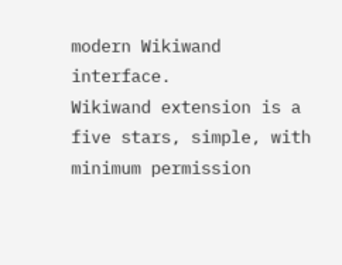modern Wikiwand interface.
Wikiwand extension is a five stars, simple, with minimum permission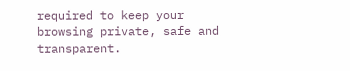required to keep your browsing private, safe and transparent.